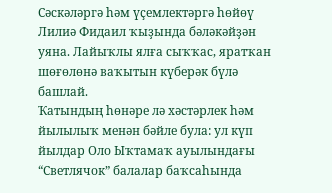Сәскәләргә һәм үҫемлектәргә һөйөү Лилиә Фидаил ҡыҙында бәләкәйҙән уяна. Лайыҡлы ялға сыҡҡас, яратҡан шөғөлөнә ваҡытын күберәк бүлә башлай.
Ҡатындың һөнәре лә хәстәрлек һәм йылылыҡ менән бәйле була: ул күп йылдар Оло Ыҡтамаҡ ауылындағы “Светлячок” балалар баҡсаһында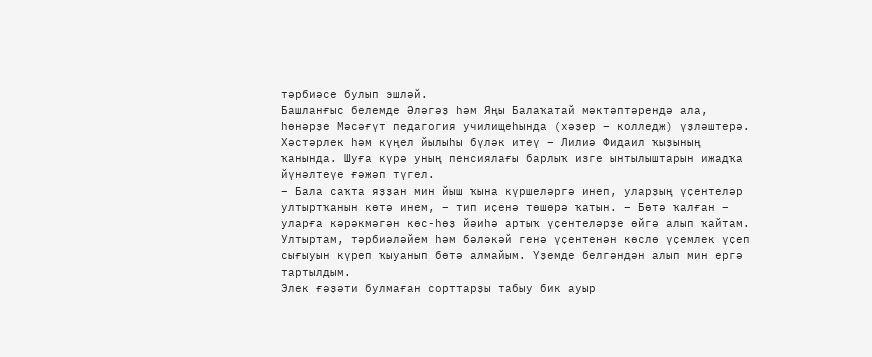тәрбиәсе булып эшләй.
Башланғыс белемде Әләгәҙ һәм Яңы Балаҡатай мәктәптәрендә ала, һөнәрҙе Мәсәғүт педагогия училищеһында (хәҙер – колледж) үҙләштерә.
Хәстәрлек һәм күңел йылыһы бүләк итеү – Лилиә Фидаил ҡыҙының ҡанында. Шуға күрә уның пенсиялағы барлыҡ изге ынтылыштарын ижадҡа йүнәлтеүе ғәжәп түгел.
– Бала саҡта яҙҙан мин йыш ҡына күршеләргә инеп, уларҙың үҫентеләр ултыртҡанын көтә инем, – тип иҫенә төшөрә ҡатын. – Бөтә ҡалған – уларға кәрәкмәгән көс-һөҙ йәиһә артыҡ үҫентеләрҙе өйгә алып ҡайтам. Ултыртам, тәрбиәләйем һәм бәләкәй генә үҫентенән көслө үҫемлек үҫеп сығыуын күреп ҡыуанып бөтә алмайым. Үҙемде белгәндән алып мин ергә тартылдым.
Элек ғәҙәти булмаған сорттарҙы табыу бик ауыр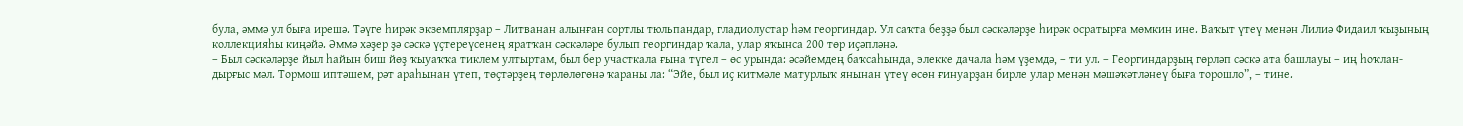була, әммә ул быға ирешә. Тәүге һирәк экземплярҙар – Литванан алынған сортлы тюльпандар, гладиолустар һәм георгиндар. Ул саҡта беҙҙә был сәскәләрҙе һирәк осратырға мөмкин ине. Ваҡыт үтеү менән Лилиә Фидаил ҡыҙының коллекцияһы киңәйә. Әммә хәҙер ҙә сәскә үҫтереүсенең яратҡан сәскәләре булып георгиндар ҡала, улар яҡынса 200 төр иҫәпләнә.
– Был сәскәләрҙе йыл һайын биш йөҙ ҡыуаҡҡа тиклем ултыртам, был бер участкала ғына түгел – өс урында: әсәйемдең баҡсаһында, элекке дачала һәм үҙемдә, – ти ул. – Георгиндарҙың гөрләп сәскә ата башлауы – иң һоҡлан-дырғыс мәл. Тормош иптәшем, рәт араһынан үтеп, төҫтәрҙең төрлөлөгөнә ҡараны ла: “Эйе, был иҫ китмәле матурлыҡ янынан үтеү өсөн ғинуарҙан бирле улар менән мәшәҡәтләнеү быға торошло”, – тине.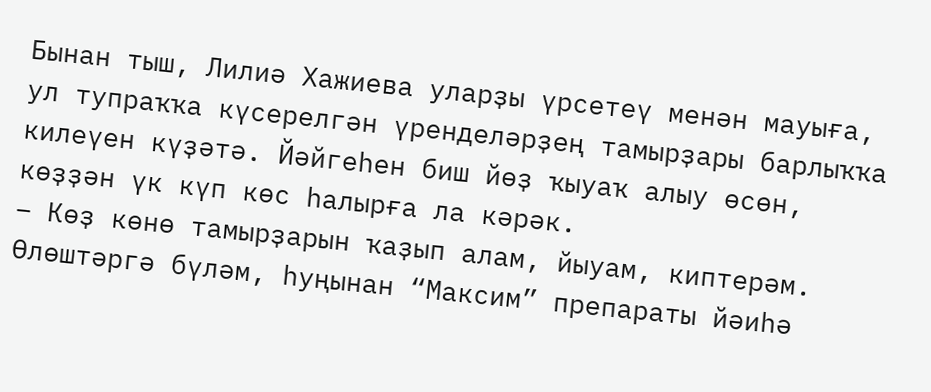Бынан тыш, Лилиә Хажиева уларҙы үрсетеү менән мауыға, ул тупраҡҡа күсерелгән үренделәрҙең тамырҙары барлыҡҡа килеүен күҙәтә. Йәйгеһен биш йөҙ ҡыуаҡ алыу өсөн, көҙҙән үк күп көс һалырға ла кәрәк.
– Көҙ көнө тамырҙарын ҡаҙып алам, йыуам, киптерәм. Өлөштәргә бүләм, һуңынан “Максим” препараты йәиһә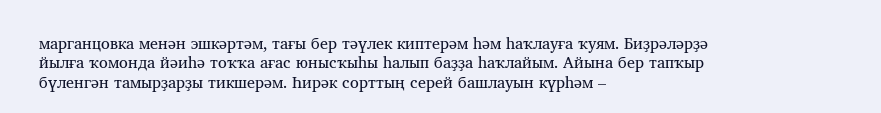марганцовка менән эшкәртәм, тағы бер тәүлек киптерәм һәм һаҡлауға ҡуям. Биҙрәләрҙә йылға ҡомонда йәиһә тоҡҡа ағас юнысҡыһы һалып баҙҙа һаҡлайым. Айына бер тапҡыр бүленгән тамырҙарҙы тикшерәм. Һирәк сорттың серей башлауын күрһәм –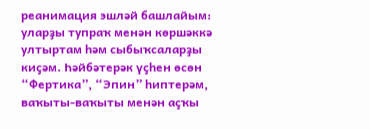реанимация эшләй башлайым: уларҙы тупраҡ менән көршәккә ултыртам һәм сыбыҡсаларҙы киҫәм. Һәйбәтерәк үҫһен өсөн “Фертика”, “Эпин” һиптерәм, ваҡыты-ваҡыты менән аҫҡы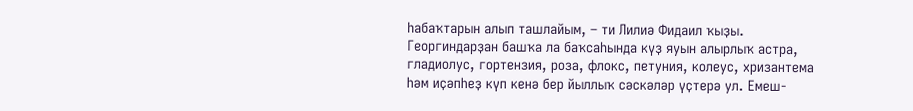һабаҡтарын алып ташлайым, – ти Лилиә Фидаил ҡыҙы.
Георгиндарҙан башҡа ла баҡсаһында күҙ яуын алырлыҡ астра, гладиолус, гортензия, роза, флокс, петуния, колеус, хризантема һәм иҫәпһеҙ күп кенә бер йыллыҡ сәскәләр үҫтерә ул. Емеш-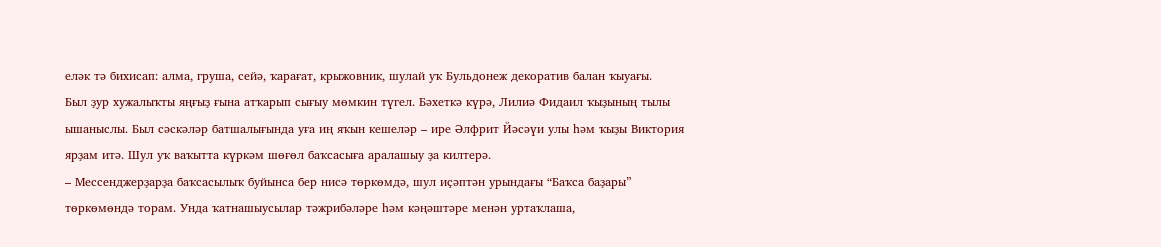еләк тә бихисап: алма, груша, сейә, ҡарағат, крыжовник, шулай уҡ Бульдонеж декоратив балан ҡыуағы.
Был ҙур хужалыҡты яңғыҙ ғына атҡарып сығыу мөмкин түгел. Бәхеткә күрә, Лилиә Фидаил ҡыҙының тылы ышаныслы. Был сәскәләр батшалығында уға иң яҡын кешеләр – ире Әлфрит Йәсәүи улы һәм ҡыҙы Виктория ярҙам итә. Шул уҡ ваҡытта күркәм шөғөл баҡсасыға аралашыу ҙа килтерә.
– Мессенджерҙарҙа баҡсасылыҡ буйынса бер нисә төркөмдә, шул иҫәптән урындағы “Баҡса баҙары” төркөмөндә торам. Унда ҡатнашыусылар тәжрибәләре һәм кәңәштәре менән уртаҡлаша,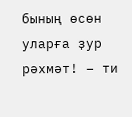бының өсөн уларға ҙур рәхмәт! – ти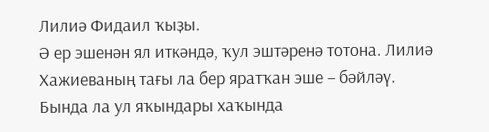Лилиә Фидаил ҡыҙы.
Ә ер эшенән ял иткәндә, ҡул эштәренә тотона. Лилиә Хажиеваның тағы ла бер яратҡан эше – бәйләү. Бында ла ул яҡындары хаҡында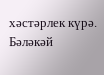хәстәрлек күрә. Бәләкәй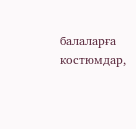балаларға костюмдар,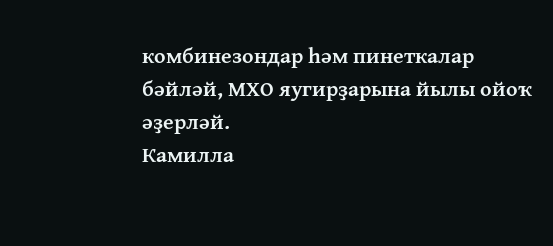комбинезондар һәм пинеткалар бәйләй, МХО яугирҙарына йылы ойоҡ әҙерләй.
Камилла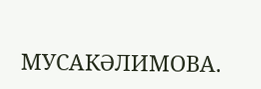МУСАКӘЛИМОВА.